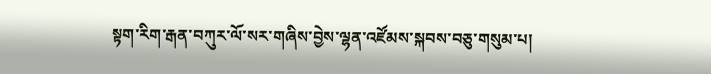སྟག་རིག་རྒན་བཀུར་ལོ་སར་གཞིས་བྱེས་ལྷན་འཛོམས་སྐབས་བཅུ་གསུམ་པ།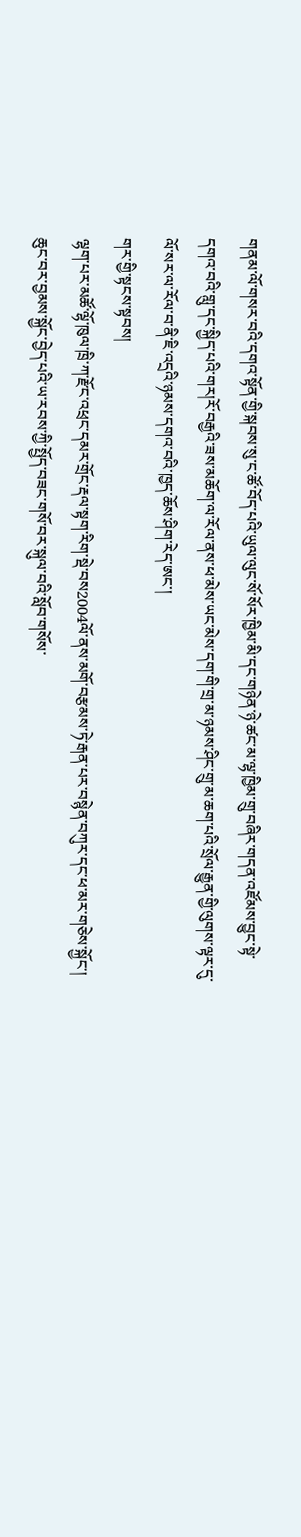གནམ་ལོ་གསར་བའི་དགའ་སྟོན་གྱི་སྐབས་སུ་ང་ཚོ་བོད་པའི་ཡུལ་ལུང་སོ་སོར་ཁྱིམ་མི་དང་གཉེན་ཉེ་ཚང་མ་ལྷ་ཁྱིམ་གྲུ་བཞིར་གདན་འཛོམས་བྱུང་སྟེ་དགའ་བའི་གླུ་དང་སྐྱིད་པའི་གར།རོ་བརྒྱའི་ཟས་མཆོག་ལ་རོལ་ནས་ཕ་མེས་ཡང་མེས་དག་གི་གྲ་མ་ཉམས་ཤིང་གྲུ་མ་ཆག་པའི་སྲོལ་རྒྱུན་གྱི་ལུགས་ལྟར་དུ་ལོ་སར་ལ་རོལ་བ་ནི་ཇི་འདྲའི་ཉམས་དགའ་བའི་ཁྱད་ཆོས་ཤིག་རེད་ཨང་།
གར་གྱི་སྟངས་སྟབས།
ལྷག་པར་མཚོ་ལྷོ་ཁུལ་ཁྲི་ཀ་རྫོང་འཕྲང་དམར་གྲོང་རྡལ་སྟག་རིག་སྡེ་བས2004ལོ་ནས་མགོ་བརྩམས་ཏེ་རྒན་པར་བསྙེན་བཀུར་དང་ཕ་མར་གཅེས་སྐྱོང་། ཆུང་བར་བྱམས་སྐྱོང་བྱེད་པའི་ཡ་རབས་ཀྱི་སྤྱོད་བཟང་གསོ་བར་སྐུལ་བའི་སློབ་གསོས་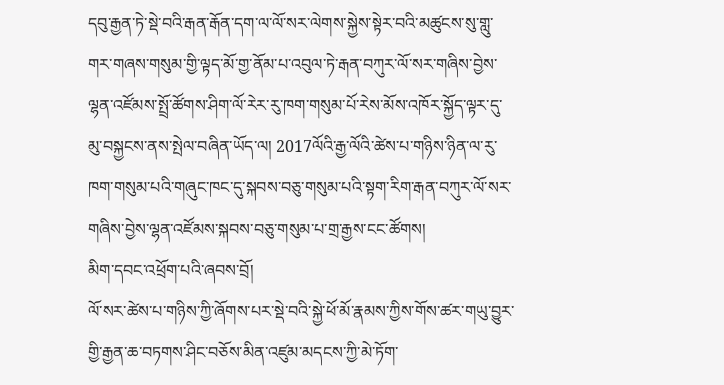དབུ་རྒྱན་ཏེ་སྡེ་བའི་རྒན་རྒོན་དག་ལ་ལོ་སར་ལེགས་སྐྱེས་སྟེར་བའི་མཚུངས་སུ་གླུ་གར་གཞས་གསུམ་གྱི་ལྟད་མོ་གྱ་ནོམ་པ་འབུལ་ཏེ་རྒན་བཀུར་ལོ་སར་གཞིས་བྱེས་ལྷན་འཛོམས་སྤྲོ་ཚོགས་ཤིག་ལོ་རེར་རུ་ཁག་གསུམ་པོ་རེས་མོས་འཁོར་སྐྱོད་ལྟར་དུ་མུ་བསྐྱངས་ནས་སྤེལ་བཞིན་ཡོད་ལ། 2017ལོའི་རྒྱ་ལོའི་ཚེས་པ་གཉིས་ཉིན་ལ་རུ་ཁག་གསུམ་པའི་གཞུང་ཁང་དུ་སྐབས་བཅུ་གསུམ་པའི་སྟག་རིག་རྒན་བཀུར་ལོ་སར་གཞིས་བྱེས་ལྷན་འཛོམས་སྐབས་བཅུ་གསུམ་པ་གྲ་རྒྱས་ངང་ཚོགས།
མིག་དབང་འཕྲོག་པའི་ཞབས་བྲོ།
ལོ་སར་ཚེས་པ་གཉིས་ཀྱི་ཞོགས་པར་སྡེ་བའི་སྐྱེ་ཕོ་མོ་རྣམས་ཀྱིས་གོས་ཚར་གཡུ་བྱུར་གྱི་རྒྱན་ཆ་བཏགས་ཤིང་བཅོས་མིན་འཛུམ་མདངས་ཀྱི་མེ་ཏོག་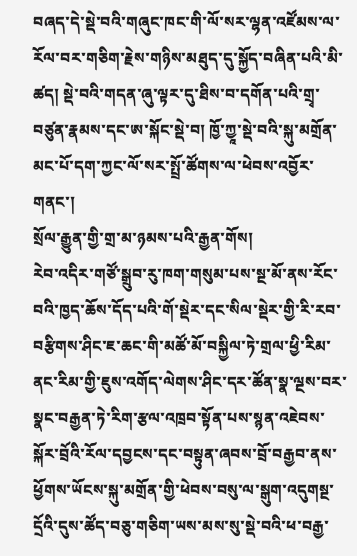བཞད་དེ་སྡེ་བའི་གཞུང་ཁང་གི་ལོ་སར་ལྷན་འཛོམས་ལ་རོལ་བར་གཅིག་རྗེས་གཉིས་མཐུད་དུ་སྐྱོད་བཞིན་པའི་མི་ཚད། སྡེ་བའི་གདན་ཞུ་ལྟར་དུ་ཐིས་བ་དགོན་པའི་གྲྭ་བཙུན་རྣམས་དང་ཨ་སྐོང་སྡེ་བ། ཁྱོ་ཀྱཱ་སྡེ་བའི་སྐུ་མགྲོན་མང་པོ་དག་ཀྱང་ལོ་སར་སྤྲོ་ཚོགས་ལ་ཕེབས་འབྱོར་གནང་།
སྲོལ་རྒྱུན་གྱི་གྲ་མ་ཉམས་པའི་རྒྱན་གོས།
རེབ་འདིར་གཙོ་སྒྲུབ་རུ་ཁག་གསུམ་པས་སྔ་མོ་ནས་རོང་བའི་ཁྱད་ཆོས་དོད་པའི་གོ་སྡེར་དང་སིལ་སྡེར་གྱི་རི་རབ་བརྩིགས་ཤིང་ཇ་ཆང་གི་མཚོ་མོ་བསྐྱིལ་ཏེ་གྲལ་ཕྱི་རིམ་ནང་རིམ་གྱི་ཇུས་འགོད་ལེགས་ཤིང་དར་ཚོན་སྣ་ལྔས་བར་སྣང་བརྒྱན་ཏེ་རིག་རྩལ་འཁྲབ་སྟོན་པས་སྙན་འཇེབས་སྐོར་བྲོའི་རོལ་དབྱངས་དང་བསྟུན་ཞབས་བྲོ་བརྒྱབ་ནས་ཕྱོགས་ཡོངས་སྐུ་མགྲོན་གྱི་ཕེབས་བསུ་ལ་སྒུག་འདུགསྔ་དྲོའི་དུས་ཚོད་བཅུ་གཅིག་ཡས་མས་སུ་སྡེ་བའི་ཕ་བརྒྱ་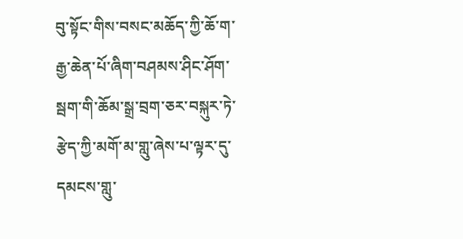བུ་སྟོང་གིས་བསང་མཆོད་ཀྱི་ཆོ་ག་རྒྱ་ཆེན་པོ་ཞིག་བཤམས་ཤིང་ཤོག་སྦག་གི་ཆོམ་སྒྲ་བྲག་ཅར་བསྐུར་ཏེ་རྩེད་ཀྱི་མགོ་མ་གླུ་ཞེས་པ་ལྟར་དུ་དམངས་གླུ་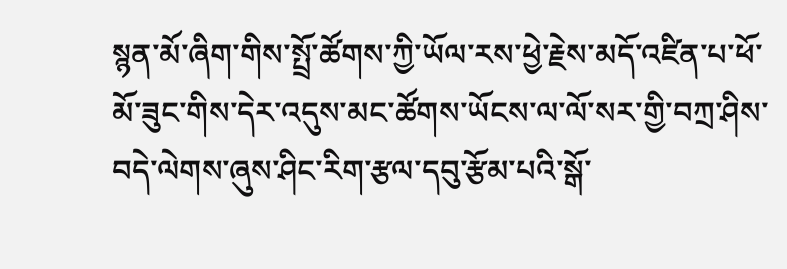སྙན་མོ་ཞིག་གིས་སྤྲོ་ཚོགས་ཀྱི་ཡོལ་རས་ཕྱེ་རྗེས་མདོ་འཛིན་པ་ཕོ་མོ་ཟུང་གིས་དེར་འདུས་མང་ཚོགས་ཡོངས་ལ་ལོ་སར་གྱི་བཀྲ་ཤིས་བདེ་ལེགས་ཞུས་ཤིང་རིག་རྩལ་དབུ་རྩོམ་པའི་སྒོ་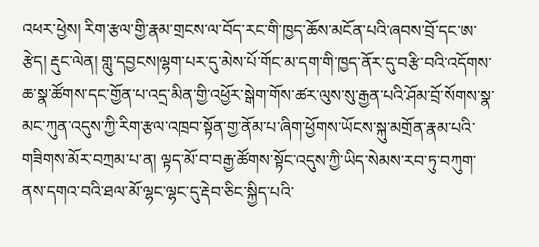འཕར་ཕྱེས། རིག་རྩལ་གྱི་རྣམ་གྲངས་ལ་བོད་རང་གི་ཁྱད་ཆོས་མངོན་པའི་ཞབས་བྲོ་དང་ཨ་རྩེད། རྡུང་ལེན། གླུ་དབྱངས།ལྷག་པར་དུ་མེས་པོ་གོང་མ་དག་གི་ཁྱད་ནོར་དུ་བརྩི་བའི་འདོགས་ཆ་སྣ་ཚོགས་དང་གྱོན་པ་འདྲ་མིན་གྱི་འཕྱོར་སྒེག་གོས་ཚར་ལུས་སུ་རྒྱན་པའི་ཤོམ་བྲོ་སོགས་སྣ་མང་ཀུན་འདུས་ཀྱི་རིག་རྩལ་འཁྲབ་སྟོན་གྱ་ནོམ་པ་ཞིག་ཕྱོགས་ཡོངས་སྐུ་མགྲོན་རྣམ་པའི་གཟིགས་མོར་བཀྲམ་པ་ན། ལྟད་མོ་བ་བརྒྱ་ཚོགས་སྟོང་འདུས་ཀྱི་ཡིད་སེམས་རབ་ཏུ་བཀུག་ནས་དགའ་བའི་ཐལ་མོ་ལྷང་ལྷང་དུ་རྡེབ་ཅིང་སྐྱིད་པའི་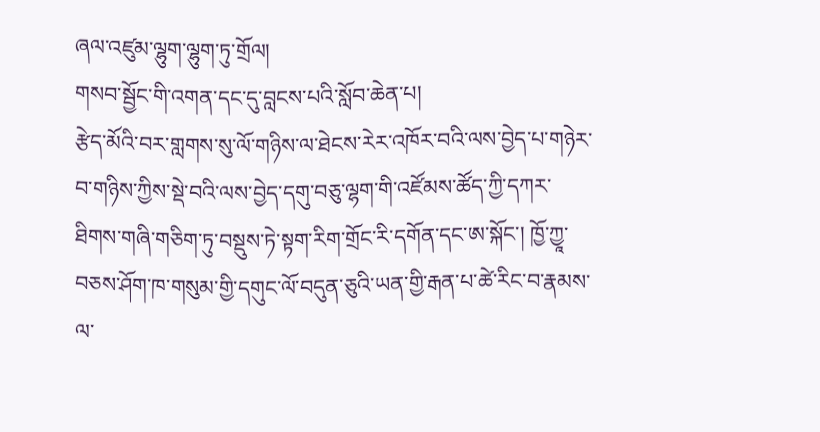ཞལ་འཛུམ་ལྷུག་ལྷུག་ཏུ་གྲོལ།
གསབ་སྦྱོང་གི་འགན་དང་དུ་བླངས་པའི་སློབ་ཆེན་པ།
རྩེད་མོའི་བར་གླགས་སུ་ལོ་གཉིས་ལ་ཐེངས་རེར་འཁོར་བའི་ལས་བྱེད་པ་གཉེར་བ་གཉིས་ཀྱིས་སྡེ་བའི་ལས་བྱེད་དགུ་བཅུ་ལྷག་གི་འཛོམས་ཚོད་ཀྱི་དཀར་ཐིགས་གཞི་གཅིག་ཏུ་བསྡུས་ཏེ་སྟག་རིག་གྲོང་རི་དགོན་དང་ཨ་སྐོང་། ཁྱོ་ཀྱཱ་བཅས་ཤོག་ཁ་གསུམ་གྱི་དགུང་ལོ་བདུན་ཅུའི་ཡན་གྱི་རྒན་པ་ཚེ་རིང་བ་རྣམས་ལ་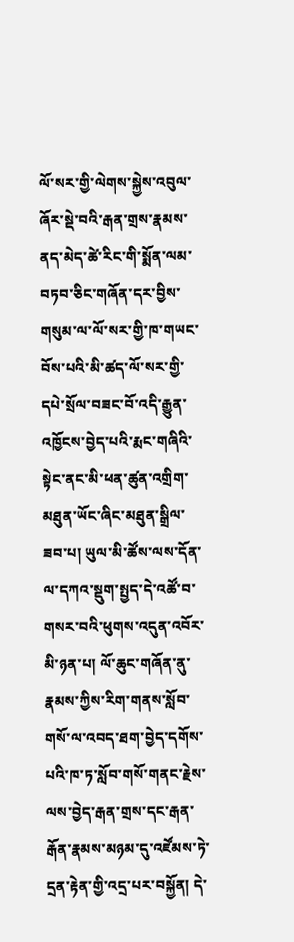ལོ་སར་གྱི་ལེགས་སྐྱེས་འབུལ་ཞོར་སྡེ་བའི་རྒན་གྲས་རྣམས་ནད་མེད་ཚེ་རིང་གི་སྨོན་ལམ་བཏབ་ཅིང་གཞོན་དར་བྱིས་གསུམ་ལ་ལོ་སར་གྱི་ཁ་གཡང་བོས་པའི་མི་ཚད་ལོ་སར་གྱི་དཔེ་སྲོལ་བཟང་བོ་འདི་རྒྱུན་འཁྱོངས་བྱེད་པའི་རྨང་གཞིའི་སྟེང་ནང་མི་ཕན་ཚུན་འགྲིག་མཐུན་ཡོང་ཞིང་མཐུན་སྒྲིལ་ཟབ་པ། ཡུལ་མི་ཚོས་ལས་དོན་ལ་དཀའ་སྡུག་སྤྱད་དེ་འཚོ་བ་གསར་བའི་ཕུགས་འདུན་འབོར་མི་ཉན་པ། ལོ་ཆུང་གཞོན་ནུ་རྣམས་ཀྱིས་རིག་གནས་སློབ་གསོ་ལ་འབད་ཐག་བྱེད་དགོས་པའི་ཁ་ཏ་སློབ་གསོ་གནང་རྗེས་ལས་བྱེད་རྒན་གྲས་དང་རྒན་རྒོན་རྣམས་མཉམ་དུ་འཛོམས་ཏེ་དྲན་རྟེན་གྱི་འདྲ་པར་བསྐྱོན། དེ་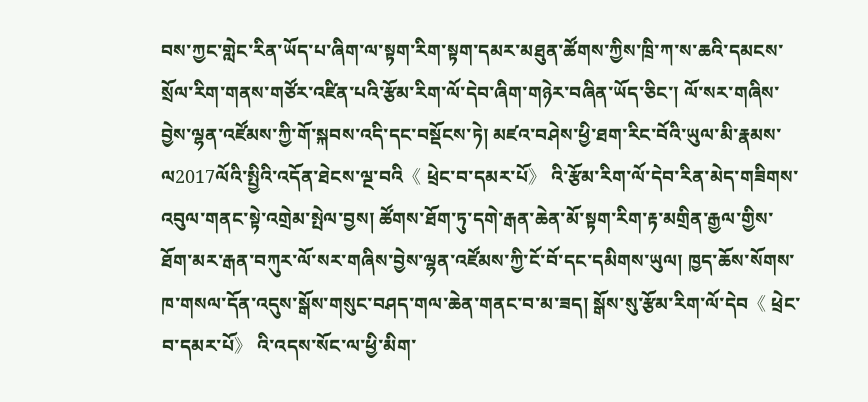བས་ཀྱང་གླེང་རིན་ཡོད་པ་ཞིག་ལ་སྟག་རིག་སྟག་དམར་མཐུན་ཚོགས་ཀྱིས་ཁྲི་ཀ་ས་ཆའི་དམངས་སྲོལ་རིག་གནས་གཙོར་འཛིན་པའི་རྩོམ་རིག་ལོ་དེབ་ཞིག་གཉེར་བཞིན་ཡོད་ཅིང་། ལོ་སར་གཞིས་བྱེས་ལྷན་འཛོམས་ཀྱི་གོ་སྐབས་འདི་དང་བསྡོངས་ཏེ། མཛའ་བཤེས་ཕྱི་ཐག་རིང་བོའི་ཡུལ་མི་རྣམས་ལ2017ལོའི་སྤྱིའི་འདོན་ཐེངས་ལྔ་བའི《 ཕྲེང་བ་དམར་པོ》 འི་རྩོམ་རིག་ལོ་དེབ་རིན་མེད་གཟིགས་འབུལ་གནང་སྟེ་འགྲེམ་སྤེལ་བྱས། ཚོགས་ཐོག་ཏུ་དགེ་རྒན་ཆེན་མོ་སྟག་རིག་རྟ་མགྲིན་རྒྱལ་གྱིས་ཐོག་མར་རྒན་བཀུར་ལོ་སར་གཞིས་བྱེས་ལྷན་འཛོམས་ཀྱི་ངོ་བོ་དང་དམིགས་ཡུལ། ཁྱད་ཆོས་སོགས་ཁ་གསལ་དོན་འདུས་སྒོས་གསུང་བཤད་གལ་ཆེན་གནང་བ་མ་ཟད། སྒོས་སུ་རྩོམ་རིག་ལོ་དེབ《 ཕྲེང་བ་དམར་པོ》 འི་འདས་སོང་ལ་ཕྱི་མིག་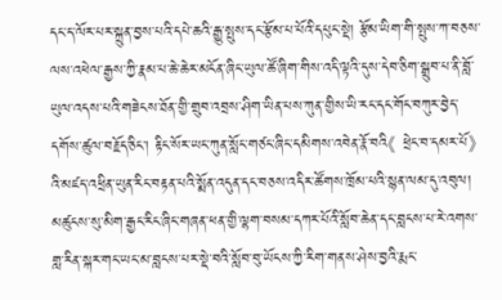དང་ད་ལོར་པར་སྐྲུན་བྱས་པའི་དཔེ་ཆའི་རྒྱུ་སྤུས་དང་རྩོམ་པ་པོའི་དཔུང་སྡེ། རྩོམ་ཡིག་གི་སྤུས་ཀ་བཅས་ལས་འཕེལ་རྒྱས་ཀྱི་རྣམ་པ་ཆེ་ཆེར་མངོན་ཞིང་ཡུལ་ཚོ་ཞིག་གིས་འདི་ལྟའི་དུས་དེབ་ཅིག་སྒྲུབ་པ་ནི་བློ་ཡུལ་འདས་པའི་གཟེངས་ཐོན་གྱི་གྲུབ་འབྲས་ཤིག་ཡིན་པས་ཀུན་གྱིས་ཡི་རང་དང་གོང་བཀུར་བྱེད་དགོས་ཚུལ་བརྗོད་ཅིང་། རྟིང་སོར་ཡང་ཀུན་སློང་གཙང་ཞིང་དམིགས་འབེན་རྣོ་བའི《 ཕྲེང་བ་དམར་པོ》 འི་མཛད་འཕྲིན་ཡུན་རིང་བརྟན་པའི་སྨོན་འདུན་དང་བཅས་འདིར་ཚོགས་ཁྲོམ་པའི་སྙན་ལམ་དུ་འབུལ། མཚུངས་སུ་མིག་རྒྱང་རིང་ཞིང་གཞན་ཕན་གྱི་ལྷག་བསམ་དཀར་པོའི་སློབ་ཆེན་དང་བླངས་པ་རེ་འགས་གླ་རིན་སྐར་གང་ཡང་མ་བླངས་པར་སྡེ་བའི་སློབ་བུ་ཡོངས་ཀྱི་རིག་གནས་ཤེས་བྱའི་རྨང་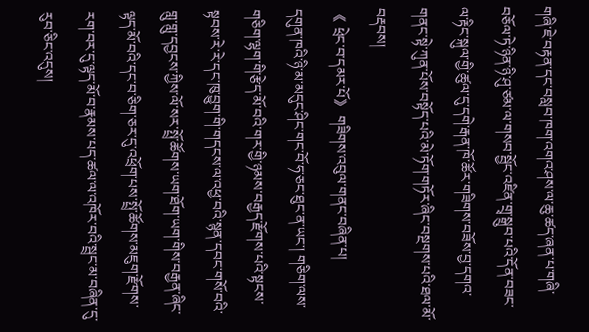གཞི་ཇེ་བརྟན་དང་བསླབ་ཁག་འགའ་ཤས་ལ་ཆུ་ཚད་ཞན་པ་གཞི་བཅོལ་ཏེ་ཉིན་ཉི་ཤུ་ཙམ་ལ་གསབ་སྦྱོང་འཛིན་གྲྭ་སྒྲུབ་པའི་དོན་བཟང་ལ་རྟིང་སྐུལ་གྱི་ཚུལ་དུ་དགེ་རྒན་ཁོ་ཚོར་གཟིགས་བཟོས་བྱ་དགའ་གནང་སྟེ་ཀུན་པོས་བསྟོད་པའི་མེ་ཏོག་གཏོར་ཞིང་བསྔགས་པའི་ཐལ་མོ་བརྡབས།
《 ཕྲེང་བ་དམར་པོ》 གཟིགས་འབུལ་གནང་བཞིན་པ།
དགུན་ཁའི་ཉི་མ་མདུང་ཤིང་གང་བོ་ཧ་ཅང་ཐུང་ན་ཡང་། གཅིག་ལས་གཅིག་ལྷག་གི་རྩེད་མོ་བའི་གར་གྱི་ཉམས་བརྒྱད་རྫོགས་པའི་སྟངས་སྟབས་རེ་རེ་དང་ཁུ་བྱུག་གི་གདངས་ལ་འཕྱ་བའི་སྙན་དབང་གསོ་བའི་གླུ་གླུ་དབྱངས་ཀྱིས་ལོ་སར་སྤྲོ་ཚོགས་ཡག་ཐོག་ཡག་གིས་བརྒྱན་ཞིང་ལྟད་མོ་བའི་དང་བ་ཅིག་ཅར་དུ་འཕྲོག་པས་སྤྲོ་ཚོགས་མཇུག་རྫོགས་རག་བར་དུ་ལྟད་མོ་བ་རྣམས་པད་ཚལ་ལ་འཁོར་བའི་སྦྲང་མ་བཞིན་དུ་རུབ་ཅིང་འདུས།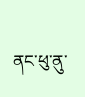ནང་ཕུ་ནུ་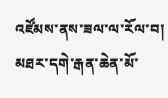འཛོམས་ནས་ཟལ་ལ་རོལ་བ།
མཐར་དགེ་རྒན་ཆེན་མོ་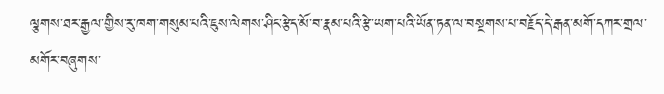ལྕགས་ཐར་རྒྱལ་གྱིས་རུ་ཁག་གསུམ་པའི་ཇུས་ལེགས་ཤིང་རྩེད་མོ་བ་རྣམ་པའི་རྩེ་ཡག་པའི་ཡོན་ཏན་ལ་བསྔགས་པ་བརྗོད་དེ་རྒན་མགོ་དཀར་གྲལ་མགོར་བཞུགས་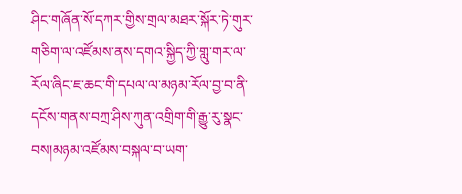ཤིང་གཞོན་སོ་དཀར་གྱིས་གྲལ་མཐར་སྐོར་ཏེ་གུར་གཅིག་ལ་འཛོམས་ནས་དགའ་སྐྱིད་ཀྱི་གླུ་གར་ལ་རོལ་ཞིང་ཇ་ཆང་གི་དཔལ་ལ་མཉམ་རོལ་བྱ་བ་ནི་དངོས་གནས་བཀྲ་ཤིས་ཀུན་འགྲིག་གི་རྒྱུ་རུ་སྣང་བས།མཉམ་འཛོམས་བསྐལ་བ་ཡག་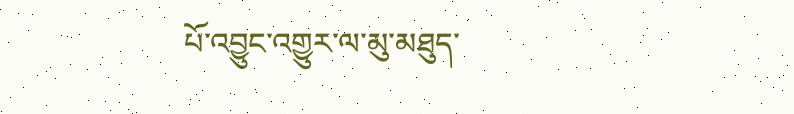པོ་འབྱུང་འགྱུར་ལ་མུ་མཐུད་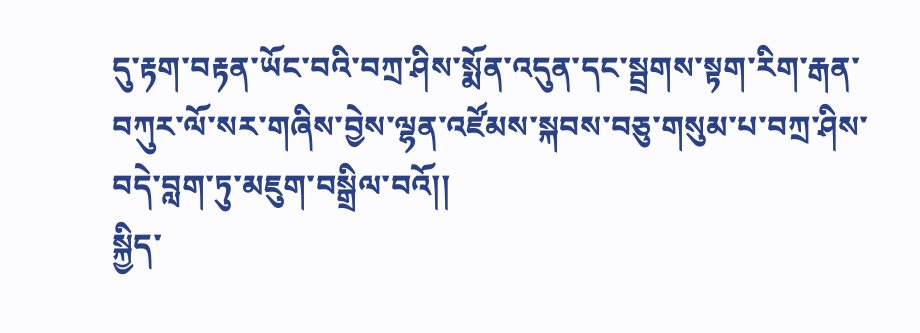དུ་རྟག་བརྟན་ཡོང་བའི་བཀྲ་ཤིས་སྨོན་འདུན་དང་སྦྲགས་སྟག་རིག་རྒན་བཀུར་ལོ་སར་གཞིས་བྱེས་ལྷན་འཛོམས་སྐབས་བཅུ་གསུམ་པ་བཀྲ་ཤིས་བདེ་བླག་ཏུ་མཇུག་བསྒྲིལ་བའོ།།
སྐྱིད་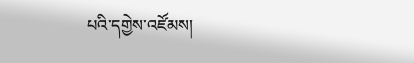པའི་དགྱེས་འཛོམས།